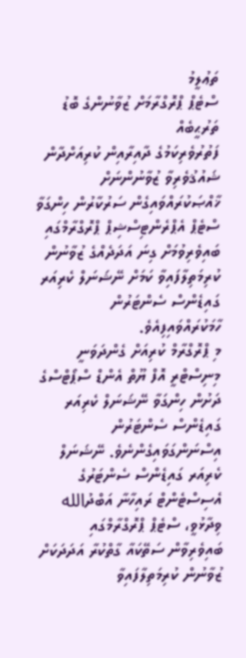ތަޢުލީމު
ސްޓެޕް ޕްރޮގްރާމަށް ޒުވާނުންގެ ބޮޑު ތަރުޙީބެއް
ފަތުރުވެރިކަމުގެ ދާއިރާއިން ކުރިއަށްދާން ޝައުޤުވެރިވާ ޒުވާނުންނަށް ޚާއްޞަކުރައްވައިގެން ސަރުކާރުން ހިންގަވާ ސްޓެޕް އެޕްރެންޓިސްޝިޕް ޕްރޮގްރާމްގައި ބައިވެރިވުމަށް ގިނަ އަދަދެއްގެ ޒުވާނުން ކުރިމަތިލާފައިވާ ކަމަށް ނޭޝަނަލް ކެރިއަރ ގައިޑެންސް ސެންޓަރުން ހާމަކުރައްވައިފިއެވެ.
މި ޕްރޮގްރާމް ކުރިއަށް ގެންދަވަނީ މިނިސްޓްރީ އޮފް ޔޫތް އެންޑް ސްޕޯޓްސްގެ ދަށުން ހިންގަވާ ނޭޝަނަލް ކެރިއަރ ގައިޑެންސް ސެންޓަރުން އިސްނަންގަވައިގެންނެވެ. ނޭޝަނަލް ކެރިއަރ ގައިޑެންސް ސެންޓަރުގެ އެސިސްޓެންޓް ރައިހާނާ އަބްދުالله ވިދާޅުވީ، ސްޓެޕް ޕްރޮގްރާމްގައި ބައިވެރިވާން ސަތޭކައާ ގާތްކުރާ އަދަދަކަށް ޒުވާނުން ކުރިމަތިލާފައިވާ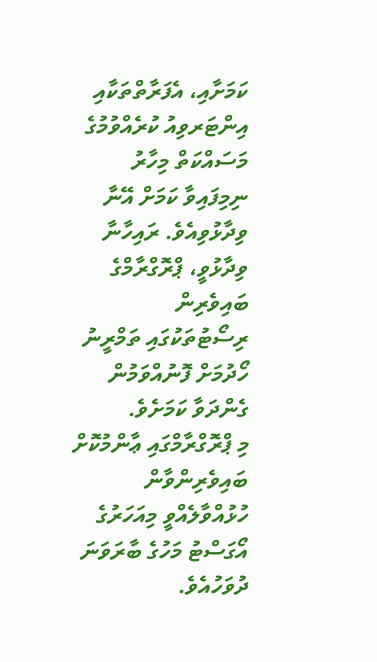ކަމަށާއި، އެފަރާތްތަކާއި އިންޓަރވިއު ކުރެއްވުމުގެ މަސައްކަތް މިހާރު ނިމިފައިވާ ކަމަށް އޭނާ ވިދާޅުވިއެވެ. ރައިހާނާ ވިދާޅުވީ، ޕްރޮގްރާމްގެ ބައިވެރިން ރިސޯޓުތަކުގައި ތަމްރީނު ހޯދުމަށް ފޮނުއްވަމުން ގެންދަވާ ކަމަށެވެ.
މި ޕްރޮގްރާމްގައި ޢާންމުކޮށް ބައިވެރިންވާން ހުޅުއްވާލެއްވީ މިއަހަރުގެ އޯގަސްޓު މަހުގެ ބާރަވަނަ ދުވަހުއެވެ.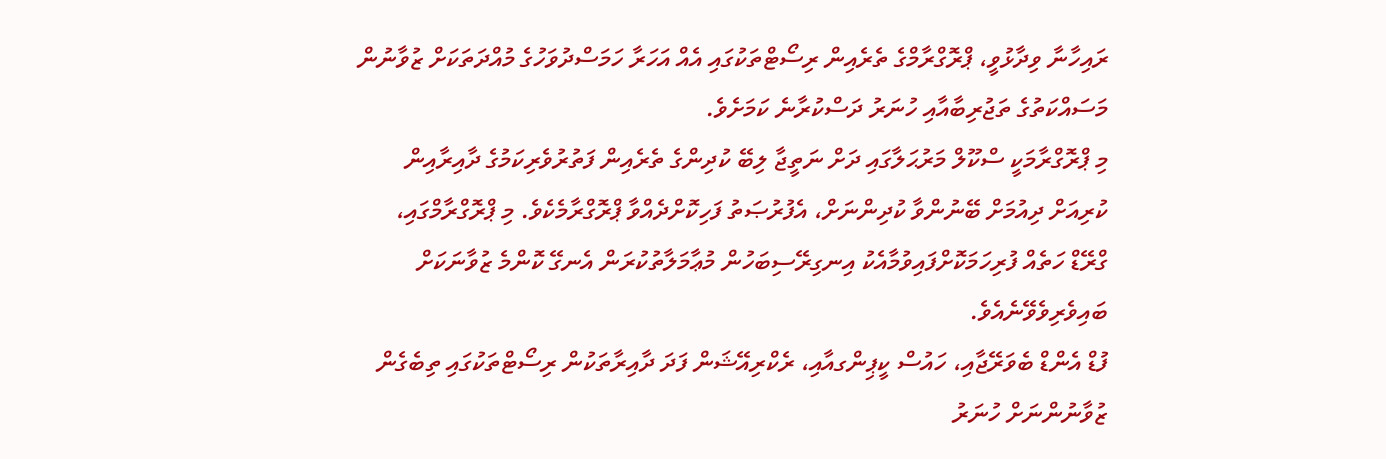ރައިހާނާ ވިދާޅުވީ، ޕްރޮގްރާމްގެ ތެރެއިން ރިސޯޓްތަކުގައި އެއް އަހަރާ ހަމަސްދުވަހުގެ މުއްދަތަކަށް ޒުވާނުން މަސައްކަތުގެ ތަޖުރިބާއާއި ހުނަރު ދަސްކުރާނެ ކަމަށެވެ.
މި ޕްރޮގްރާމަކީ ސްކޫލް މަރުޙަލާގައި ދަށް ނަތީޖާ ލިބޭ ކުދިންގެ ތެރެއިން ފަތުރުވެރިކަމުގެ ދާއިރާއިން ކުރިއަށް ދިއުމަށް ބޭނުންވާ ކުދިންނަށް، އެފުރުޞަތު ފަހިކޮށްދެއްވާ ޕްރޮގްރާމެކެވެ. މި ޕްރޮގްރާމްގައި، ގްރޭޑް ހަތެއް ފުރިހަމަކޮށްފައިވުމާއެކު އިނގިރޭސިބަހުން މުޢާމަލާތުކުރަން އެނގޭ ކޮންމެ ޒުވާނަކަށް ބައިވެރިވެވޭނެއެވެ.
ފުޑް އެންޑް ބެވަރޭޖާއި، ހައުސް ކީޕިންގއާއި، ރެކްރިއޭޝަން ފަދަ ދާއިރާތަކުން ރިސޯޓްތަކުގައި ތިބެގެން ޒުވާނުންނަށް ހުނަރު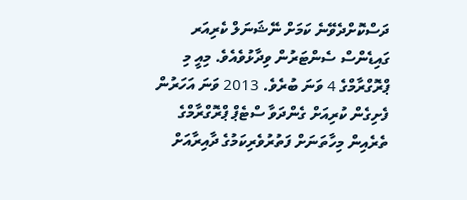ދަސްކޮށްދެވޭނެ ކަމަށް ނޭޝަނަލް ކެރިއަރ ގައިޑެންސް ސެންޓަރުން ވިދާޅުވެއެވެ. މިއީ މި ޕްރޮގްރާމްގެ 4 ވަނަ ބުރެވެ. 2013 ވަނަ އަހަރުން ފެށިގެން ކުރިއަށް ގެންދަވާ ސްޓެޕް ޕްރޮގްރާމްގެ ތެރެއިން މިހާތަނަށް ފަތުރުވެރިކަމުގެ ދާއިރާއަށް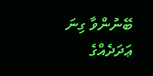ބޭނުންވާ ގިނަ ޢަދަދެއްގެ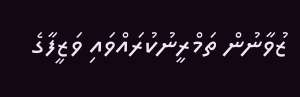ޒުވާނުން ތަމްރީނުކުރައްވައި ވަޒީފާގެ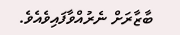ބާޒާރަށް ނެރުއްވާފައިވެއެވެ.